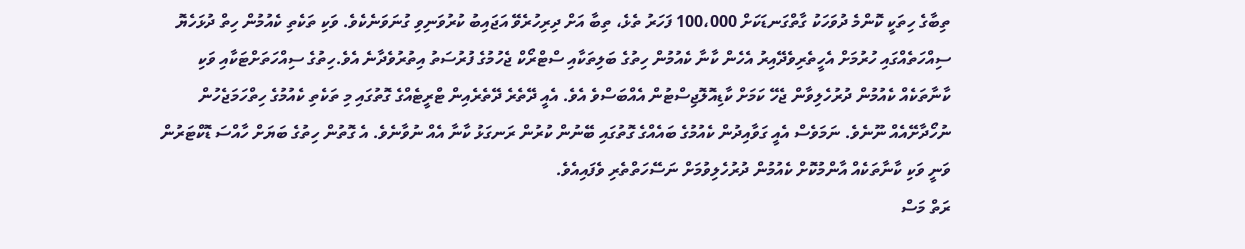ތިބާގެ ހިތަކީ ކޮންމެ ދުވަހަކު ގާތްގަނޑަކަށް 100،000 ފަހަރު ތެޅެ، ތިބާ އަށް ދިރިހުރެވޭ އަޖައިބު ކުރުވަނިވި ގުނަވަނެކެވެ. ވަކި ތަކެތި ކެއުމުން ހިތް ދުޅަހެޔޮ ސިއްހަތެއްގައި ހުރުމަށް އެހީތެރިވެދޭއިރު އެހެން ކާނާ ކެއުމުން ހިތުގެ ބަލިތަކާއި ސްޓްރޯކް ޖެހުމުގެ ފުރުސަތު އިތުރުވެދާނެ އެވެ.ހިތުގެ ސިއްހަތަށްޓަކާއި ވަކި ކާނާތަކެއް ކެއުމުން ދުރުހެލިވާން ޖެހޭ ކަމަށް ކާޑިއޮލޮޖިސްޓުން އެއްބަސްވެ އެވެ. އެއީ ދޭތެރެ ދޭތެރެއިން ޓްރީޓެއްގެ ގޮތުގައި މި ތަކެތި ކެއުމުގެ ހިތްހަމަޖެހުން ނުހޯދާށޭއެއް ނޫނެވެ. ނަމަވެސް އެއީ ގަވާއިދުން ކެއުމުގެ ބައެއްގެ ގޮތުގައި ބޭނުން ކުރުން ރަނގަޅު ކާނާ އެއް ނުވާނެވެ. އެ ގޮތުން ހިތުގެ ބަޔަށް ހާއްސަ ޑޮކްޓަރުން ވަނީ ވަކި ކާނާތަކެއް އާންމުކޮށް ކެއުމުން ދުރުހެލިވުމަށް ނަސޭހަތްތެރި ވެފައިއެވެ.
ރަތް މަސް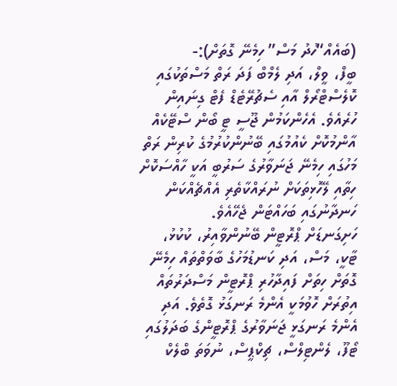(ބައެއް“ހުދު މަސް” ހިމެނޭ ގޮތަށް):-
ބީފް، ވީލް، އަދި ލެމްބް ފަދަ ރަތް މަސްތަކުގައި ކޮލެސްޓްރޯލް އާއި ސެޗުރޭޓެޑް ފެޓް ގިނައިން ހުރެއެވެ. އެހެންކަމުން ޖޫސީ ޓީ ބޯން ސްޓޭކެއް އާންމުކޮށް ކެއުމުގައި ބޭނުންކުރުމުގެ ކުރިން ރަތް މަހުގައި ހިމެނޭ ޖަނަވާރުގެ ސަރުބީ އަކީ ހާއްސަކޮށް ހިތާއި ލޭހޮޅިތަކަށް ނުރައްކާތެރި އެއްޗެއްކަން ހަނދާނުގައި ބަހައްޓަން ޖެހޭއެވެ.
ހަށިގަނޑަށް ޕްރޮޓީން ބޭނުންވާއިރު، ކުކުޅު، ޓާކީ، މަސް، އަދި ކަނޑުމަހުގެ ބާވަތްތައް ހިމެނޭ ގޮތަށް ހިތަށް ފައިދާހުރި ޕްރޮޓީން މަސްދަރުތައް އިތުރަށް ހޮވުމަކީ އެންމެ ރަނގަޅު ގޮތެވެ. އަދި އެންމެ ރަނގަޅީ ޖަނަވާރުގެ ޕްރޮޓީންގެ ބަދަލުގައި ޓޯފޫ، ލެންޓިލްސް، ޗިކްޕީސް، ނުވަތަ ބްލެކް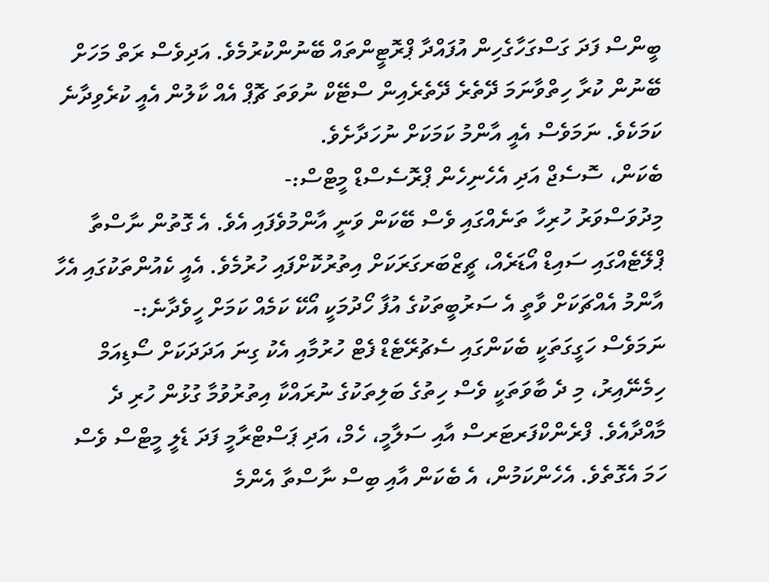ބީންސް ފަދަ ގަސްގަހާގެހިން އުފައްދާ ޕްރޮޓީންތައް ބޭނުންކުރުމެވެ. އަދިވެސް ރަތް މަހަށް ބޭނުން ކުރާ ހިތްވާނަމަ ދޭތެރެ ދޭތެރެއިން ސްޓޭކް ނުވަތަ ޗޮޕް އެއް ކާލުން އެއީ ކުރެވިދާނެ ކަމަކެވެ. ނަމަވެސް އެއީ އާންމު ކަމަކަށް ނުހަދާށެވެ.
ބެކަން، ސޮސެޖް އަދި އެހެނިހެން ޕްރޮސެސްޑް މީޓްސް:-
މިދުވަސްވަރު ހުރިހާ ތަނެއްގައި ވެސް ބޭކަން ވަނީ އާންމުވެފައި އެވެ. އެ ގޮތުން ނާސްތާ ޕްލޭޓެއްގައި ސައިޑް އޯޑަރެއް، ޗީޒްބަރގަރަކަށް އިތުރުކޮށްފައި ހުރުމެވެ. އެއީ ކެއުންތަކުގައި އެހާ އާންމު އެއްޗަކަށް ވާތީ އެ ސަރުބީތަކުގެ އުފާ ހޯދުމަކީ އޯކޭ ކަމެއް ކަމަށް ހީވެދާނެ:-
ނަމަވެސް ހަގީގަތަކީ ބެކަންގައި ސެޗުރޭޓެޑް ފެޓް ހުރުމާއި އެކު ގިނަ އަދަދަކަށް ސޯޑިއަމް ހިމެނޭއިރު، މި ދެ ބާވަތަކީ ވެސް ހިތުގެ ބަލިތަކުގެ ނުރައްކާ އިތުރުވުމާ ގުޅުން ހުރި ދެ މާއްދާއެވެ. ފްރެންކްފަރޓަރސް އާއި ސަލާމީ، ހެމް، އަދި ޕަސްޓްރާމީ ފަދަ ޑެލީ މީޓްސް ވެސް ހަމަ އެގޮތެވެ. އެހެންކަމުން، އެ ބެކަން އާއި ބިސް ނާސްތާ އެންމެ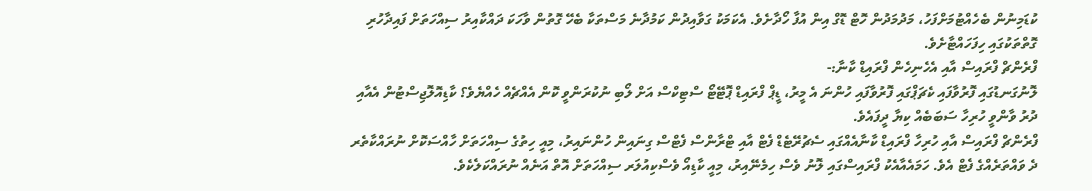ކުޑަމިނުން ބެހެއްޓުމަށްފަހު، މަދުމަދުން ހޮޓް ޑޮގް އިން އުފާ ހޯދާށެވެ. އެކަމަކު ގަވާއިދުން ކަމުދާނެ މަސްތަކާ ބެހޭ ގޮތުން ވާހަކަ ދައްކާއިރު ސިއްހަތަށް ފައިދާހުރި ގޮތްތަކުގައި ހިފަހައްޓާށެވެ.
ފްރެންޗް ފްރައިސް އާއި އެހެނިހެން ފްރައިޑް ކާނާ:-
ލޮނުގަނޑުގައި ފޮރުވާފައި ކެޗަޕްގައި ފޮރުވާފައި ހުންނަ އެ މީރު، ޑީޕް ފްރައިޑް ޕޮޓޭޓޯ ސްޓިކްސް އަށް ލޯބި ނުކުރަންވީ ކޮން އެއްޗެއް ހެއްޔެވެ؟ ކާޑިއޮލޮޖިސްޓުން އެއާއި ދުރު ވާންވީ ހުރިހާ ސަބަބެއް ކިޔާ ދީފައެވެ.
ފްރެންޗް ފްރައިސް އާއި ހުރިހާ ފްރައިޑް ކާނާއެއްގައި ސެޗުރޭޓެޑް ފެޓް އާއި ޓްރާންސް ފެޓްސް ގިނައިން ހުންނައިރު، މިއީ ހިތުގެ ސިއްހަތަށް ހާއްސަކޮށް ނުރައްކާތެރ ދެ ވައްތަރެއްގެ ފެޓް އެވެ. ހަމައެއާއެކު ފްރައިސްގައި ލޮނު ވެސް ހިމެނޭއިރު، މިއީ ކާޑިއޯ ވެސްކިއުލަރ ސިއްހަތަށް އޮތް އަނެއް ނުރައްކަލެކެވެ.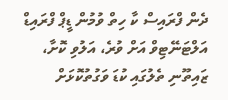ދެން ފްރައިސް ކާ ހިތް ވުމުން ޑީޕް ފްރައިޑް އަލްޓަނޭޓިވް އަށް ވުރެ، އަލުވި ކޮށާ، ޒައިތޫނި ތެލުގައި ކުޑަ ވަގުތުކޮޅަށް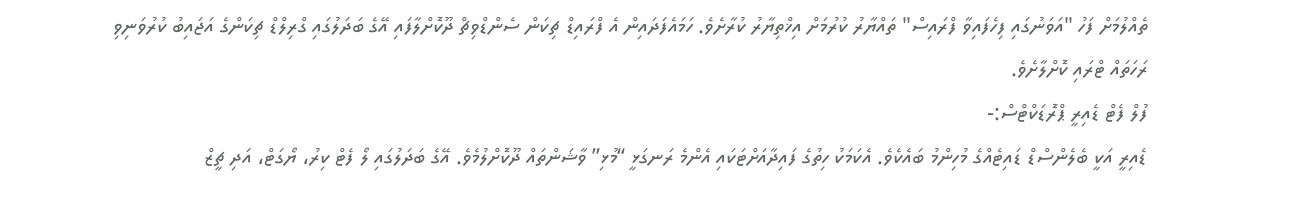ތެއްލުމަށް ފަހު "އަވަނުގައި ފިހެފައިވާ ފްރައިސް" ތައްޔާރު ކުރުމަށް އިޚްތިޔާރު ކުރާށެވެ. ހަމައެފަދައިން އެ ފްރައިޑް ޗިކަން ސެންޑްވިޗް ދޫކޮށްލާފައި އޭގެ ބަދަލުގައި ގްރިލްޑް ޗިކަންގެ އަޖައިބު ކުރުވަނިވި ރަހަތައް ޓްރައި ކޮށްލާށެވެ.
ފުލް ފެޓް ޑެއިރީ ޕްރޮޑަކްޓްސް:-
ޑެއިރީ އަކީ ބެލެންސްޑް ޑައިޓެއްގެ މުހިންމު ބައެކެވެ. އެކަމަކު ހިތުގެ ފައިދާއަށްޓަކައި އެންމެ ރަނގަޅީ “މުޅި” ވާޝަންތައް ދޫކޮށްލުމެވެ. އޭގެ ބަދަލުގައި ލޯ ފެޓް ކިރު، ޔޯގަޓް، އަދި ޗީޒް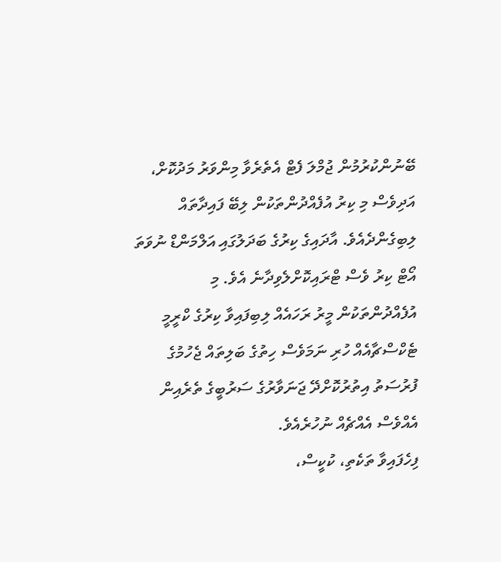ބޭނުންކުރުމުން ޖުމްލަ ފެޓް އެތެރެވާ މިންވަރު މަދުކޮށް، އަދިވެސް މި ކިރު އުފެއްދުންތަކުން ލިބޭ ފައިދާތައް ލިބިގެންދެއެވެ. އާދައިގެ ކިރުގެ ބަދަލުގައި އަލްމަންޑް ނުވަތަ އޯޓް ކިރު ވެސް ޓްރައިކޮށްލެވިދާނެ އެވެ. މި އުފެއްދުންތަކުން މީރު ރަހައެއް ލިބިފައިވާ ކިރުގެ ކްރީމީ ޓެކްސްޗާއެއް ހުރި ނަމަވެސް ހިތުގެ ބަލިތައް ޖެހުމުގެ ފުރުސަތު އިތުރުކޮށްދޭ ޖަނަވާރުގެ ސަރުބީގެ ތެރެއިން އެއްވެސް އެއްޗެއް ނުހުރެއެވެ.
ފިހެފައިވާ ތަކެތި، ކުކީސް،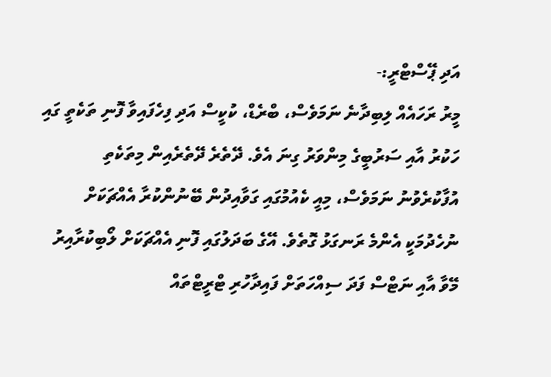އަދި ޕޭސްޓްރީ:-
މީރު ރަހައެއް ލިބިދާނެ ނަމަވެސް، ބްރެޑް، ކުކީސް އަދި ފިހެފައިވާ ފޮނި ތަކެތީ ގައި ހަކުރު އާއި ސަރުބީގެ މިންވަރު ގިނަ އެވެ. ދޭތެރެ ދޭތެރެއިން މިތަކެތި އުފާކުރެވުނު ނަމަވެސް، މިއީ ކެއުމުގައި ގަވާއިދުން ބޭނުންކުރާ އެއްޗަކަށް ނުހެދުމަކީ އެންމެ ރަނގަޅު ގޮތެވެ. އޭގެ ބަދަލުގައި ފޮނި އެއްޗަކަށް ލޯބިކުރާއިރު މޭވާ އާއި ނަޓްސް ފަދަ ސިއްހަތަށް ފައިދާހުރި ޓްރީޓްތައް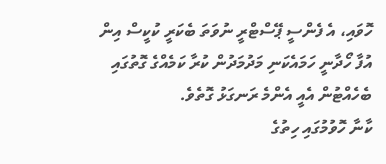ހޮވައި، އެ ފެންސީ ޕޭސްޓްރީ ނުވަތަ ބެކަރީ ކުކީސް އިން އުފާ ހޯދާނީ ހަމައެކަނި މަދުމަދުން ކުރާ ކަމެއްގެ ގޮތުގައި ބެހެއްޓުން އެއީ އެންމެ ރަނގަޅު ގޮތެވެ.
ކާނާ ހޮވުމުގައި ހިތުގެ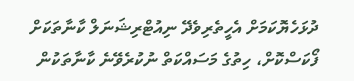ދުޅަހެޔޮކަމަށް އެހީތެރިވެދޭ ނިއުޓްރިޝަނަލް ކާނާތަކަށް ފޯކަސްކޮށް، ހިތުގެ މަސައްކަތް ނުކުރެވޭނެ ކާނާތަކުން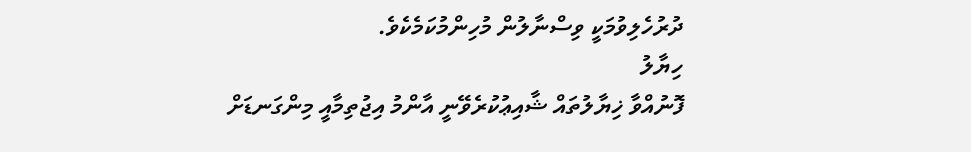ދުރުހެލިވުމަކީ ވިސްނާލުން މުހިންމުކަމެކެވެ.
ހިޔާލު
ފޮނުއްވާ ޚިޔާލުތައް ޝާއިޢުކުރެވޭނީ އާންމު އިޖުތިމާއީ މިންގަނޑަށް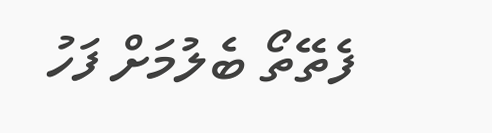ފެތޭތޯ ބެލުމަށް ފަހު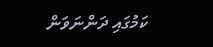ކަމުގައި ދަންނަވަން